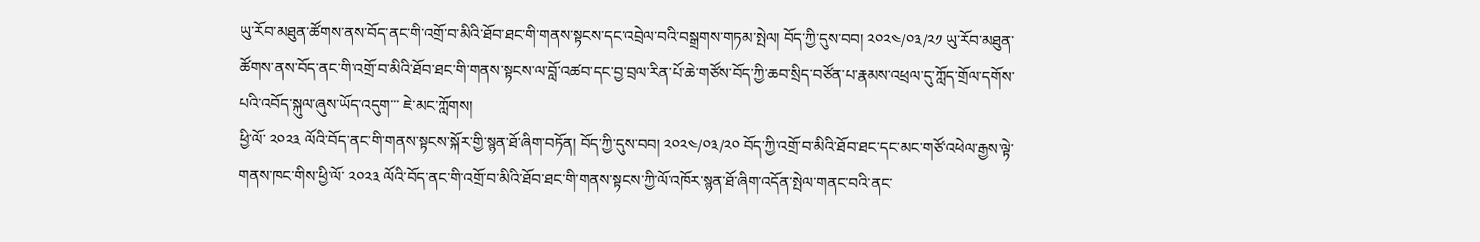ཡུ་རོབ་མཐུན་ཚོགས་ནས་བོད་ནང་གི་འགྲོ་བ་མིའི་ཐོབ་ཐང་གི་གནས་སྟངས་དང་འབྲེལ་བའི་བསྒྲགས་གཏམ་སྤེལ། བོད་ཀྱི་དུས་བབ། ༢༠༢༤/༠༣/༢༡ ཡུ་རོབ་མཐུན་ཚོགས་ནས་བོད་ནང་གི་འགྲོ་བ་མིའི་ཐོབ་ཐང་གི་གནས་སྟངས་ལ་བློ་འཚབ་དང་བྱ་བྲལ་རིན་པོ་ཆེ་གཙོས་བོད་ཀྱི་ཆབ་སྲིད་བཙོན་པ་རྣམས་འཕྲལ་དུ་ཀློད་གྲོལ་དགོས་པའི་འབོད་སྐུལ་ཞུས་ཡོད་འདུག་་་ ཇེ་མང་ཀློགས།
ཕྱི་ལོ་ ༢༠༢༣ ལོའི་བོད་ནང་གི་གནས་སྟངས་སྐོར་གྱི་སྙན་ཐོ་ཞིག་བཏོན། བོད་ཀྱི་དུས་བབ། ༢༠༢༤/༠༣/༢༠ བོད་ཀྱི་འགྲོ་བ་མིའི་ཐོབ་ཐང་དང་མང་གཙོ་འཕེལ་རྒྱས་ལྟེ་གནས་ཁང་གིས་ཕྱི་ལོ་ ༢༠༢༣ ལོའི་བོད་ནང་གི་འགྲོ་བ་མིའི་ཐོབ་ཐང་གི་གནས་སྟངས་ཀྱི་ལོ་འཁོར་སྙན་ཐོ་ཞིག་འདོན་སྤེལ་གནང་བའི་ནང་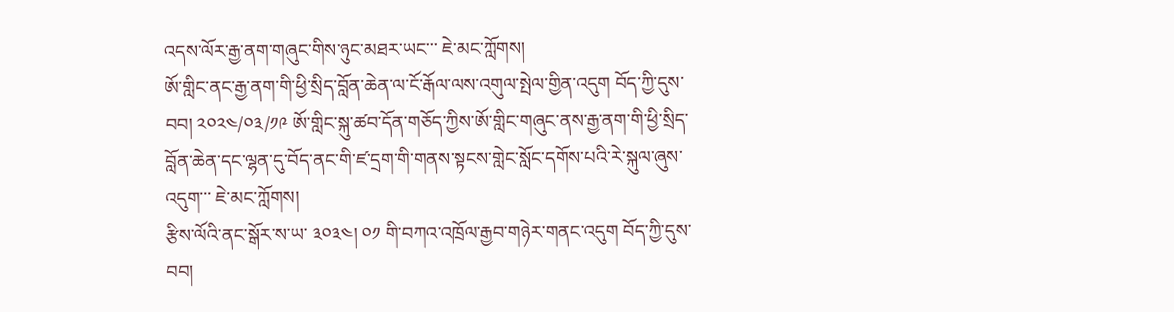འདས་ལོར་རྒྱ་ནག་གཞུང་གིས་ཉུང་མཐར་ཡང་་་ ཇེ་མང་ཀློགས།
ཨོ་གླིང་ནང་རྒྱ་ནག་གི་ཕྱི་སྲིད་བློན་ཆེན་ལ་ངོ་རྒོལ་ལས་འགུལ་སྤེལ་གྱིན་འདུག བོད་ཀྱི་དུས་བབ། ༢༠༢༤/༠༣/༡༩ ཨོ་གླིང་སྐུ་ཚབ་དོན་གཅོད་ཀྱིས་ཨོ་གླིང་གཞུང་ནས་རྒྱ་ནག་གི་ཕྱི་སྲིད་བློན་ཆེན་དང་ལྷན་དུ་བོད་ནང་གི་ཛ་དྲག་གི་གནས་སྟངས་གླེང་སློང་དགོས་པའི་རེ་སྐུལ་ཞུས་འདུག་་་ ཇེ་མང་ཀློགས།
རྩིས་ལོའི་ནང་སྒོར་ས་ཡ་ ༣༠༣༤། ༠༡ གི་བཀའ་འཁྲོལ་རྒྱབ་གཉེར་གནང་འདུག བོད་ཀྱི་དུས་བབ།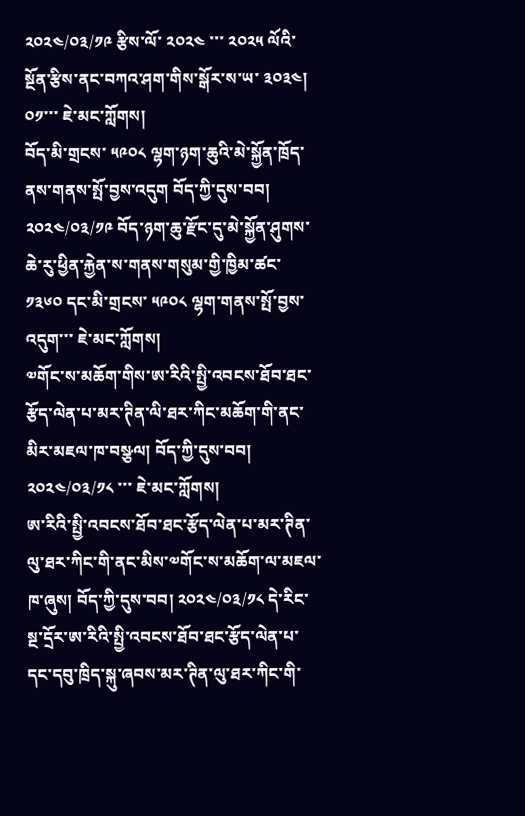༢༠༢༤/༠༣/༡༩ རྩིས་ལོ་ ༢༠༢༤ ་་་ ༢༠༢༥ ལོའི་སྔོན་རྩིས་ནང་བཀའ་ཤག་གིས་སྒོར་ས་ཡ་ ༣༠༣༤། ༠༡་་་ ཇེ་མང་ཀློགས།
བོད་མི་གྲངས་ ༥༩༠༨ ལྷག་ཉག་ཆུའི་མེ་སྐྱོན་ཁྲོད་ནས་གནས་སྤོ་བྱས་འདུག བོད་ཀྱི་དུས་བབ། ༢༠༢༤/༠༣/༡༩ བོད་ཉག་ཆུ་རྫོང་དུ་མེ་སྐྱོན་ཤུགས་ཆེ་རུ་ཕྱིན་རྐྱེན་ས་གནས་གསུམ་གྱི་ཁྱིམ་ཚང་ ༡༣༦༠ དང་མི་གྲངས་ ༥༩༠༨ ལྷག་གནས་སྤོ་བྱས་འདུག་་་ ཇེ་མང་ཀློགས།
༧གོང་ས་མཆོག་གིས་ཨ་རིའི་སྤྱི་འབངས་ཐོབ་ཐང་རྩོད་ལེན་པ་མར་ཊིན་ལི་ཐར་ཀིང་མཆོག་གི་ནང་མིར་མཇལ་ཁ་བསྩལ། བོད་ཀྱི་དུས་བབ། ༢༠༢༤/༠༣/༡༨ ་་་ ཇེ་མང་ཀློགས།
ཨ་རིའི་སྤྱི་འབངས་ཐོབ་ཐང་རྩོད་ལེན་པ་མར་ཊིན་ལུ་ཐར་ཀིང་གི་ནང་མིས་༧གོང་ས་མཆོག་ལ་མཇལ་ཁ་ཞུས། བོད་ཀྱི་དུས་བབ། ༢༠༢༤/༠༣/༡༨ དེ་རིང་སྔ་དྲོར་ཨ་རིའི་སྤྱི་འབངས་ཐོབ་ཐང་རྩོད་ལེན་པ་དང་དབུ་ཁྲིད་སྐུ་ཞབས་མར་ཊིན་ལུ་ཐར་ཀིང་གི་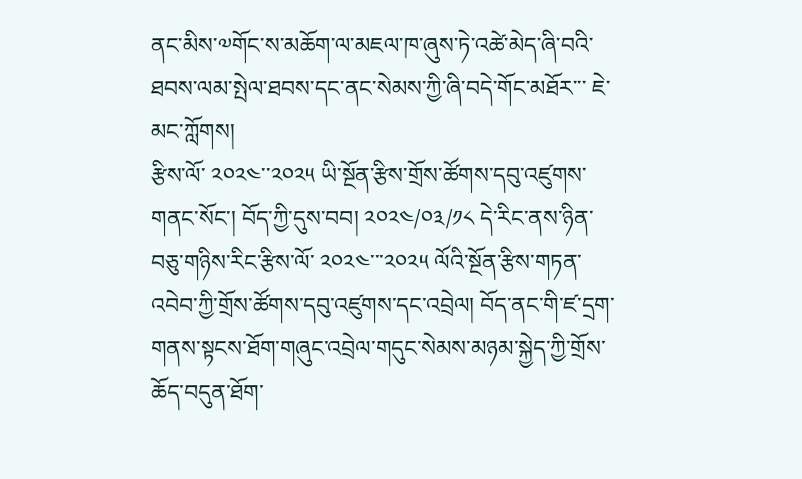ནང་མིས་༧གོང་ས་མཆོག་ལ་མཇལ་ཁ་ཞུས་ཏེ་འཚེ་མེད་ཞི་བའི་ཐབས་ལམ་སྤེལ་ཐབས་དང་ནང་སེམས་ཀྱི་ཞི་བདེ་གོང་མཐོར་་་ ཇེ་མང་ཀློགས།
རྩིས་ལོ་ ༢༠༢༤་་༢༠༢༥ ཡི་སྔོན་རྩིས་གྲོས་ཚོགས་དབུ་འཛུགས་གནང་སོང་། བོད་ཀྱི་དུས་བབ། ༢༠༢༤/༠༣/༡༨ དེ་རིང་ནས་ཉིན་བཅུ་གཉིས་རིང་རྩིས་ལོ་ ༢༠༢༤་་་༢༠༢༥ ལོའི་སྔོན་རྩིས་གཏན་འབེབ་ཀྱི་གྲོས་ཚོགས་དབུ་འཛུགས་དང་འབྲེལ། བོད་ནང་གི་ཛ་དྲག་གནས་སྟངས་ཐོག་གཞུང་འབྲེལ་གདུང་སེམས་མཉམ་སྐྱེད་ཀྱི་གྲོས་ཆོད་བདུན་ཐོག་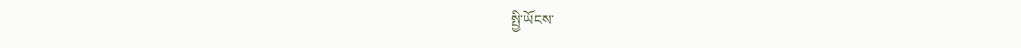སྤྱི་ཡོངས་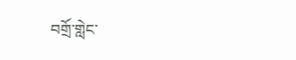བགྲོ་གླེང་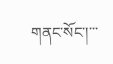གནང་སོང་།་་་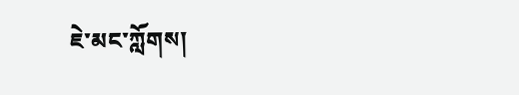ཇེ་མང་ཀློགས།